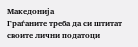Македонија
Граѓаните треба да си штитат своите лични податоци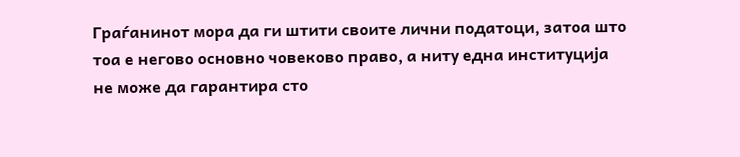Граѓанинот мора да ги штити своите лични податоци, затоа што тоа е негово основно човеково право, а ниту една институција не може да гарантира сто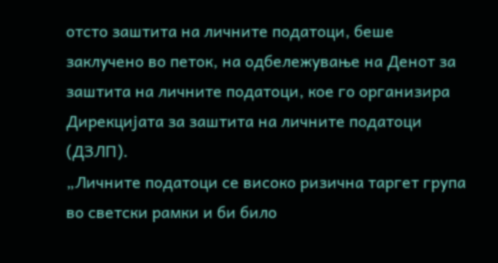отсто заштита на личните податоци, беше заклучено во петок, на одбележување на Денот за заштита на личните податоци, кое го организира Дирекцијата за заштита на личните податоци (ДЗЛП).
„Личните податоци се високо ризична таргет група во светски рамки и би било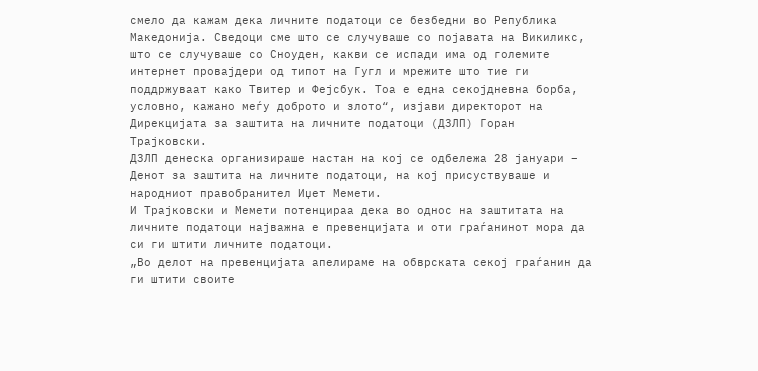смело да кажам дека личните податоци се безбедни во Република Македонија. Сведоци сме што се случуваше со појавата на Викиликс, што се случуваше со Сноуден, какви се испади има од големите интернет провајдери од типот на Гугл и мрежите што тие ги поддржуваат како Твитер и Фејсбук. Тоа е една секојдневна борба, условно, кажано меѓу доброто и злото“, изјави директорот на Дирекцијата за заштита на личните податоци (ДЗЛП) Горан Трајковски.
ДЗЛП денеска организираше настан на кој се одбележа 28 јануари – Денот за заштита на личните податоци, на кој присуствуваше и народниот правобранител Иџет Мемети.
И Трајковски и Мемети потенцираа дека во однос на заштитата на личните податоци најважна е превенцијата и оти граѓанинот мора да си ги штити личните податоци.
„Во делот на превенцијата апелираме на обврската секој граѓанин да ги штити своите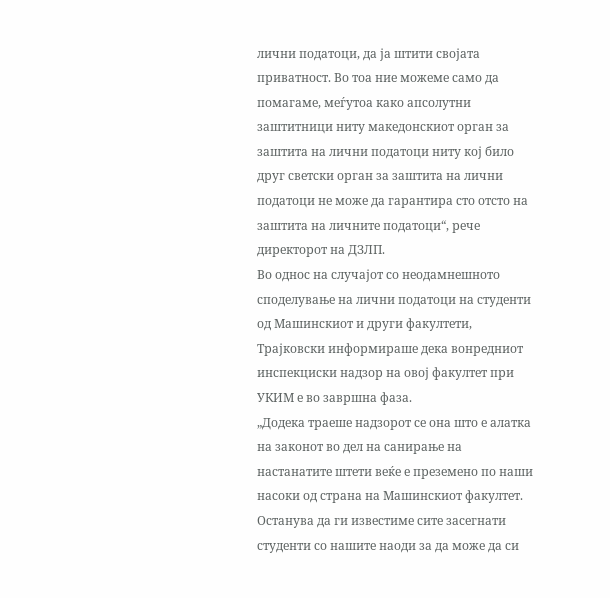лични податоци, да ја штити својата приватност. Во тоа ние можеме само да помагаме, меѓутоа како апсолутни заштитници ниту македонскиот орган за заштита на лични податоци ниту кој било друг светски орган за заштита на лични податоци не може да гарантира сто отсто на заштита на личните податоци“, рече директорот на ДЗЛП.
Во однос на случајот со неодамнешното споделување на лични податоци на студенти од Машинскиот и други факултети, Трајковски информираше дека вонредниот инспекциски надзор на овој факултет при УКИМ е во завршна фаза.
„Додека траеше надзорот се она што е алатка на законот во дел на санирање на настанатите штети веќе е преземено по наши насоки од страна на Машинскиот факултет. Останува да ги известиме сите засегнати студенти со нашите наоди за да може да си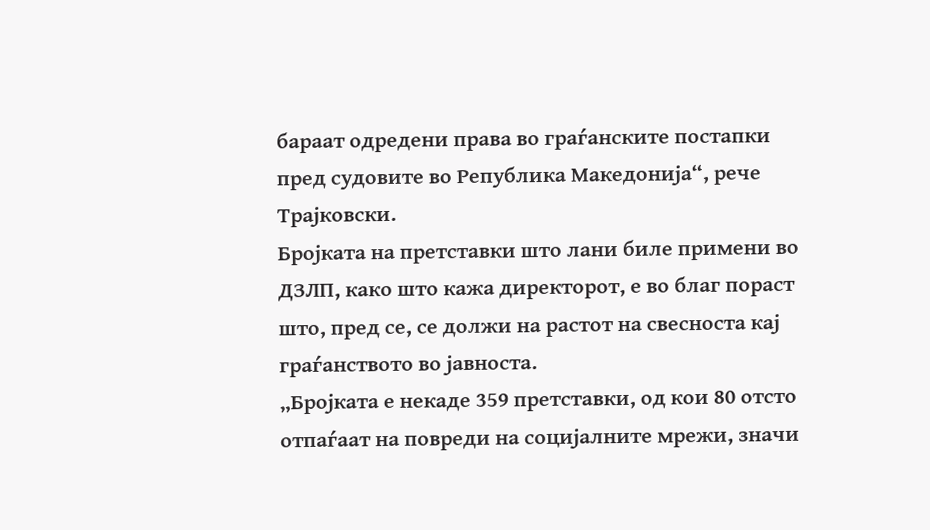бараат одредени права во граѓанските постапки пред судовите во Република Македонија“, рече Трајковски.
Бројката на претставки што лани биле примени во ДЗЛП, како што кажа директорот, е во благ пораст што, пред се, се должи на растот на свесноста кај граѓанството во јавноста.
„Бројката е некаде 359 претставки, од кои 80 отсто отпаѓаат на повреди на социјалните мрежи, значи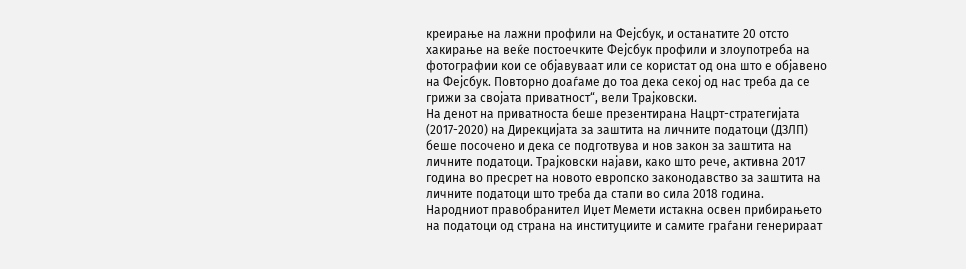креирање на лажни профили на Фејсбук, и останатите 20 отсто хакирање на веќе постоечките Фејсбук профили и злоупотреба на фотографии кои се објавуваат или се користат од она што е објавено на Фејсбук. Повторно доаѓаме до тоа дека секој од нас треба да се грижи за својата приватност“, вели Трајковски.
На денот на приватноста беше презентирана Нацрт-стратегијата (2017-2020) на Дирекцијата за заштита на личните податоци (ДЗЛП) беше посочено и дека се подготвува и нов закон за заштита на личните податоци. Трајковски најави, како што рече, активна 2017 година во пресрет на новото европско законодавство за заштита на личните податоци што треба да стапи во сила 2018 година.
Народниот правобранител Иџет Мемети истакна освен прибирањето на податоци од страна на институциите и самите граѓани генерираат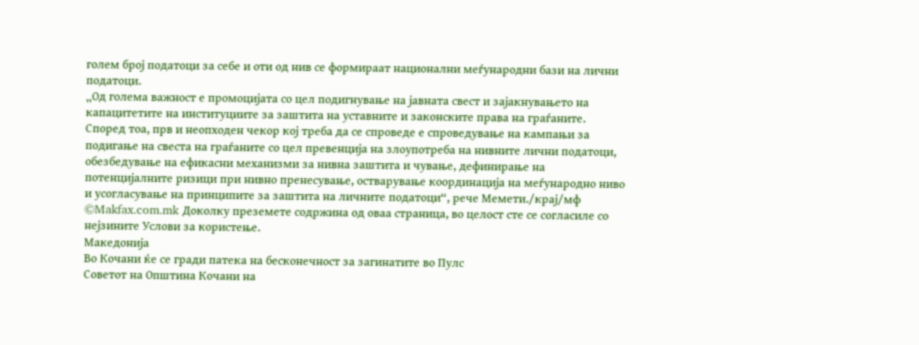голем број податоци за себе и оти од нив се формираат национални меѓународни бази на лични податоци.
„Од голема важност е промоцијата со цел подигнување на јавната свест и зајакнувањето на капацитетите на институциите за заштита на уставните и законските права на граѓаните. Според тоа, прв и неопходен чекор кој треба да се спроведе е спроведување на кампањи за подигање на свеста на граѓаните со цел превенција на злоупотреба на нивните лични податоци, обезбедување на ефикасни механизми за нивна заштита и чување, дефинирање на потенцијалните ризици при нивно пренесување, остварување координација на меѓународно ниво и усогласување на принципите за заштита на личните податоци“, рече Мемети./крај/мф
©Makfax.com.mk Доколку преземете содржина од оваа страница, во целост сте се согласиле со нејзините Услови за користење.
Македонија
Во Кочани ќе се гради патека на бесконечност за загинатите во Пулс
Советот на Општина Кочани на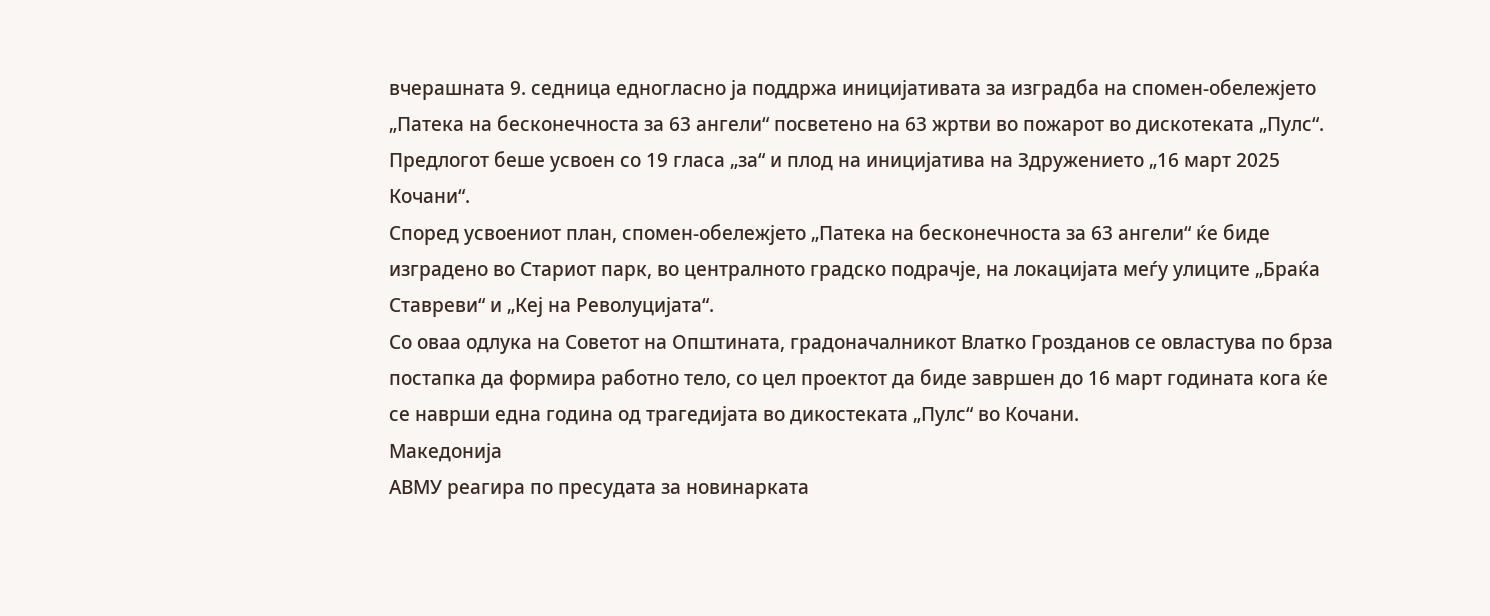вчерашната 9. седница едногласно ја поддржа иницијативата за изградба на спомен-обележјето „Патека на бесконечноста за 63 ангели“ посветено на 63 жртви во пожарот во дискотеката „Пулс“.
Предлогот беше усвоен со 19 гласа „за“ и плод на иницијатива на Здружението „16 март 2025 Кочани“.
Според усвоениот план, спомен-обележјето „Патека на бесконечноста за 63 ангели“ ќе биде изградено во Стариот парк, во централното градско подрачје, на локацијата меѓу улиците „Браќа Ставреви“ и „Кеј на Револуцијата“.
Со оваа одлука на Советот на Општината, градоначалникот Влатко Грозданов се овластува по брза постапка да формира работно тело, со цел проектот да биде завршен до 16 март годината кога ќе се наврши една година од трагедијата во дикостеката „Пулс“ во Кочани.
Македонија
АВМУ реагира по пресудата за новинарката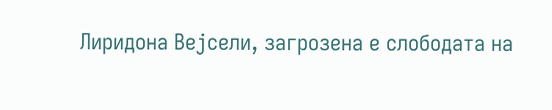Лиридона Вејсели, загрозена е слободата на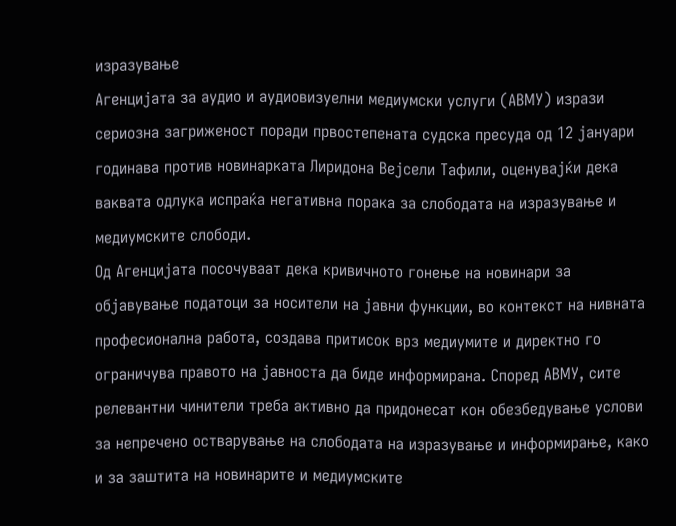изразување
Агенцијата за аудио и аудиовизуелни медиумски услуги (АВМУ) изрази сериозна загриженост поради првостепената судска пресуда од 12 јануари годинава против новинарката Лиридона Вејсели Тафили, оценувајќи дека ваквата одлука испраќа негативна порака за слободата на изразување и медиумските слободи.
Од Агенцијата посочуваат дека кривичното гонење на новинари за објавување податоци за носители на јавни функции, во контекст на нивната професионална работа, создава притисок врз медиумите и директно го ограничува правото на јавноста да биде информирана. Според АВМУ, сите релевантни чинители треба активно да придонесат кон обезбедување услови за непречено остварување на слободата на изразување и информирање, како и за заштита на новинарите и медиумските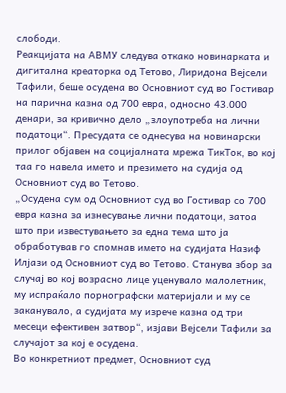слободи.
Реакцијата на АВМУ следува откако новинарката и дигитална креаторка од Тетово, Лиридона Вејсели Тафили, беше осудена во Основниот суд во Гостивар на парична казна од 700 евра, односно 43.000 денари, за кривично дело „злоупотреба на лични податоци“. Пресудата се однесува на новинарски прилог објавен на социјалната мрежа ТикТок, во кој таа го навела името и презимето на судија од Основниот суд во Тетово.
„Осудена сум од Основниот суд во Гостивар со 700 евра казна за изнесување лични податоци, затоа што при известувањето за една тема што ја обработував го спомнав името на судијата Назиф Илјази од Основниот суд во Тетово. Станува збор за случај во кој возрасно лице уценувало малолетник, му испраќало порнографски материјали и му се заканувало, а судијата му изрече казна од три месеци ефективен затвор“, изјави Вејсели Тафили за случајот за кој е осудена.
Во конкретниот предмет, Основниот суд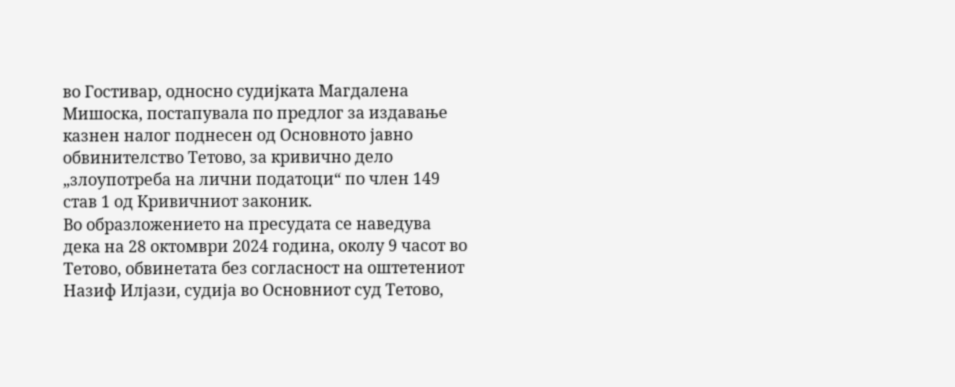во Гостивар, односно судијката Магдалена Мишоска, постапувала по предлог за издавање казнен налог поднесен од Основното јавно обвинителство Тетово, за кривично дело „злоупотреба на лични податоци“ по член 149 став 1 од Кривичниот законик.
Во образложението на пресудата се наведува дека на 28 октомври 2024 година, околу 9 часот во Тетово, обвинетата без согласност на оштетениот Назиф Илјази, судија во Основниот суд Тетово,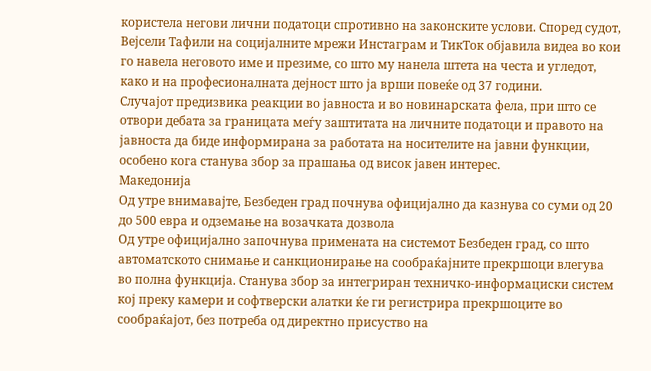користела негови лични податоци спротивно на законските услови. Според судот, Вејсели Тафили на социјалните мрежи Инстаграм и ТикТок објавила видеа во кои го навела неговото име и презиме, со што му нанела штета на честа и угледот, како и на професионалната дејност што ја врши повеќе од 37 години.
Случајот предизвика реакции во јавноста и во новинарската фела, при што се отвори дебата за границата меѓу заштитата на личните податоци и правото на јавноста да биде информирана за работата на носителите на јавни функции, особено кога станува збор за прашања од висок јавен интерес.
Македонија
Од утре внимавајте, Безбеден град почнува официјално да казнува со суми од 20 до 500 евра и одземање на возачката дозвола
Од утре официјално започнува примената на системот Безбеден град, со што автоматското снимање и санкционирање на сообраќајните прекршоци влегува во полна функција. Станува збор за интегриран техничко-информациски систем кој преку камери и софтверски алатки ќе ги регистрира прекршоците во сообраќајот, без потреба од директно присуство на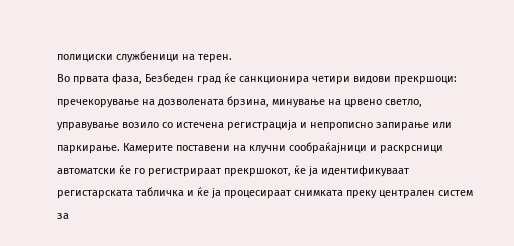полициски службеници на терен.
Во првата фаза, Безбеден град ќе санкционира четири видови прекршоци: пречекорување на дозволената брзина, минување на црвено светло, управување возило со истечена регистрација и непрописно запирање или паркирање. Камерите поставени на клучни сообраќајници и раскрсници автоматски ќе го регистрираат прекршокот, ќе ја идентификуваат регистарската табличка и ќе ја процесираат снимката преку централен систем за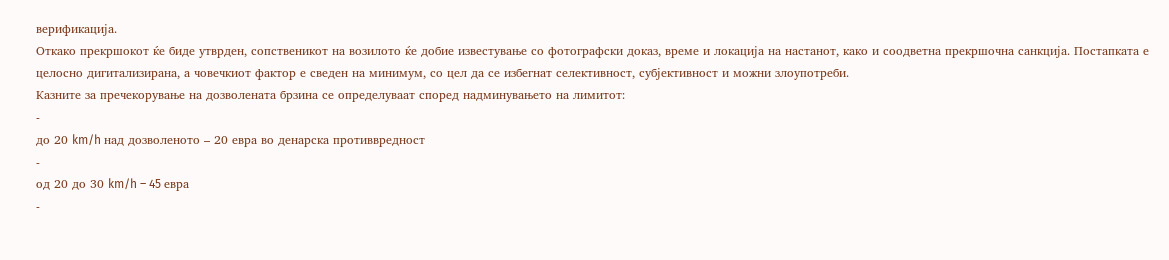верификација.
Откако прекршокот ќе биде утврден, сопственикот на возилото ќе добие известување со фотографски доказ, време и локација на настанот, како и соодветна прекршочна санкција. Постапката е целосно дигитализирана, а човечкиот фактор е сведен на минимум, со цел да се избегнат селективност, субјективност и можни злоупотреби.
Казните за пречекорување на дозволената брзина се определуваат според надминувањето на лимитот:
-
до 20 km/h над дозволеното – 20 евра во денарска противвредност
-
од 20 до 30 km/h – 45 евра
-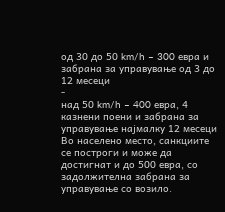од 30 до 50 km/h – 300 евра и забрана за управување од 3 до 12 месеци
-
над 50 km/h – 400 евра, 4 казнени поени и забрана за управување најмалку 12 месеци
Во населено место, санкциите се построги и може да достигнат и до 500 евра, со задолжителна забрана за управување со возило.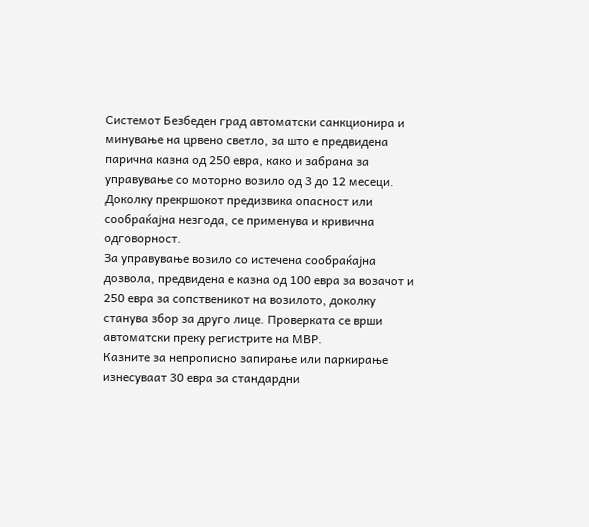Системот Безбеден град автоматски санкционира и минување на црвено светло, за што е предвидена парична казна од 250 евра, како и забрана за управување со моторно возило од 3 до 12 месеци. Доколку прекршокот предизвика опасност или сообраќајна незгода, се применува и кривична одговорност.
За управување возило со истечена сообраќајна дозвола, предвидена е казна од 100 евра за возачот и 250 евра за сопственикот на возилото, доколку станува збор за друго лице. Проверката се врши автоматски преку регистрите на МВР.
Казните за непрописно запирање или паркирање изнесуваат 30 евра за стандардни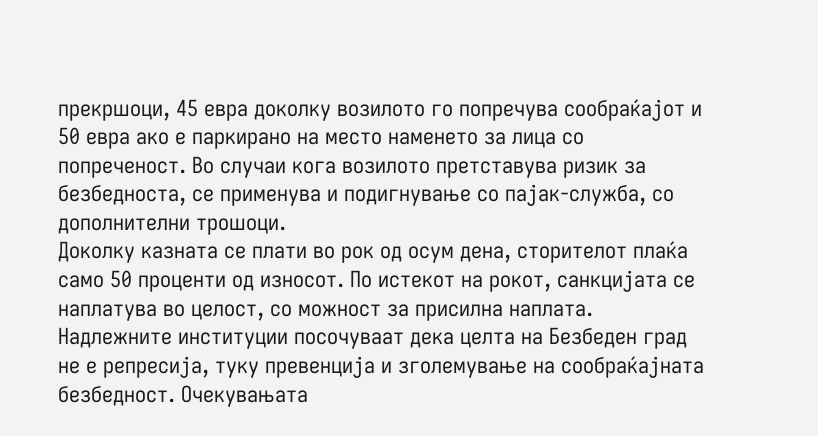прекршоци, 45 евра доколку возилото го попречува сообраќајот и 50 евра ако е паркирано на место наменето за лица со попреченост. Во случаи кога возилото претставува ризик за безбедноста, се применува и подигнување со пајак-служба, со дополнителни трошоци.
Доколку казната се плати во рок од осум дена, сторителот плаќа само 50 проценти од износот. По истекот на рокот, санкцијата се наплатува во целост, со можност за присилна наплата.
Надлежните институции посочуваат дека целта на Безбеден град не е репресија, туку превенција и зголемување на сообраќајната безбедност. Очекувањата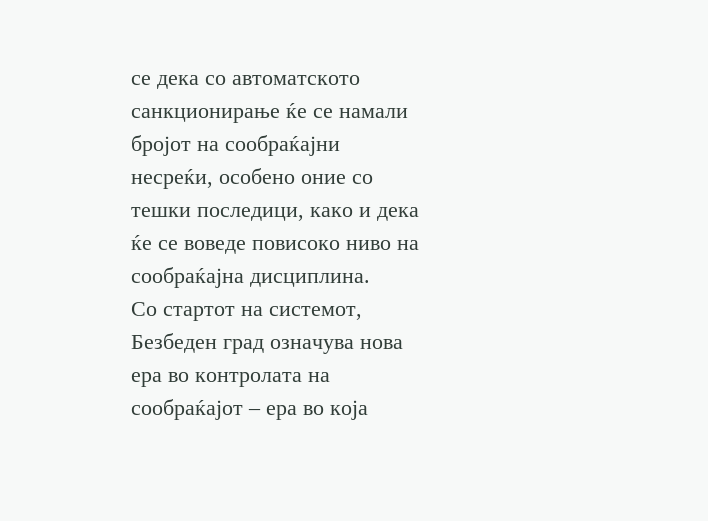се дека со автоматското санкционирање ќе се намали бројот на сообраќајни несреќи, особено оние со тешки последици, како и дека ќе се воведе повисоко ниво на сообраќајна дисциплина.
Со стартот на системот, Безбеден град означува нова ера во контролата на сообраќајот – ера во која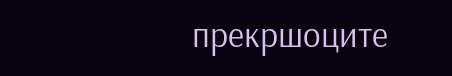прекршоците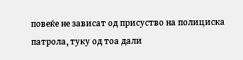повеќе не зависат од присуство на полициска патрола, туку од тоа дали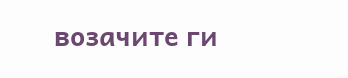возачите ги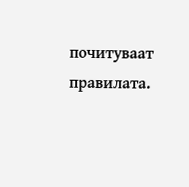почитуваат правилата.